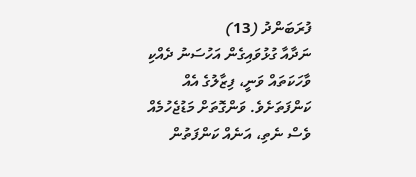ފުރަބަންދު (13)
ނަދާއާ ގުޅުވައިގެން އަހުސަނު ދެއްކި ވާހަކަތައް ވަނީ، ފިޒާލުގެ އެއް ކަންފަތަށެވެ. ވަންގޮތަށް މަޑުޖެހުމެއް ވެސް ނެތި، އަނެއް ކަންފަތުން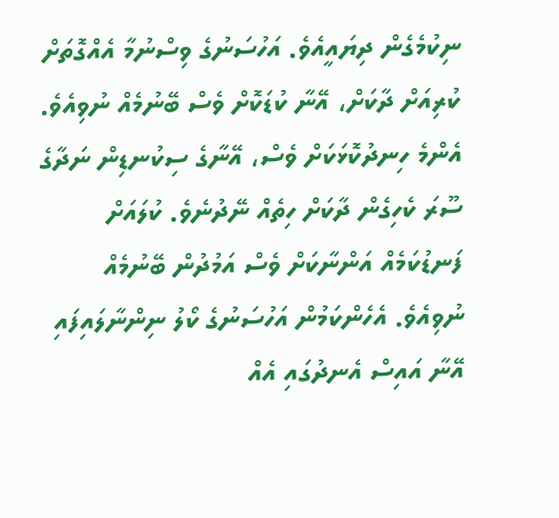ނިކުމެގެން ދިޔައީއެވެ. އަހުސަނުގެ ވިސްނުމާ އެއްގޮތަށް ކުރިއަށް ދާކަށް، އޭނާ ކުޑަކޮށް ވެސް ބޭނުމެއް ނުވިއެވެ. އެންމެ ހިނދުކޮޅަކަށް ވެސް، އޭނާގެ ސިކުނޑިން ނަދާގެ ސޫރަ ކެހިގެން ދާކަށް ހިތެއް ނޭދުނެވެ. ކުލައަށް ފަނޑުކަމެއް އަންނާކަށް ވެސް އަމުދުން ބޭނުމެއް ނުވިއެވެ. އެހެންކަމުން އަހުސަނުގެ ކޯލު ނިންނާލައިފައި އޭނާ އައިސް އެނދުގައި އެއް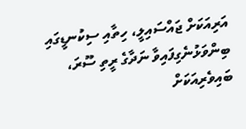އަރިއަކަށް ޖައްސައިލީ، ހިތާއި ސިކުނޑީގައި ބިންވަޅުނެގިފައިވާ ނަދާގެ ރީތި ސޫރަ، ބައިވެރިއަކަށް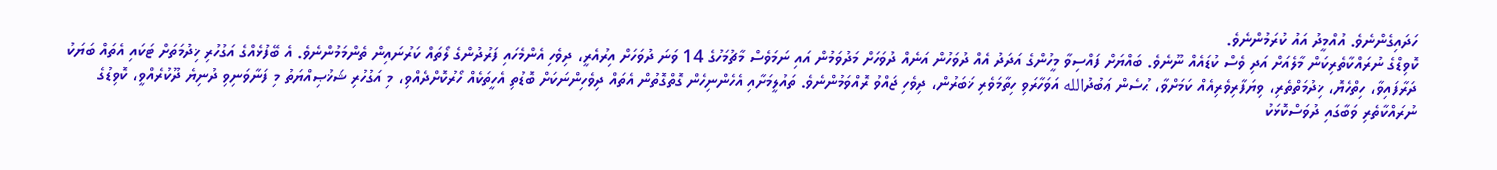ހަދައިގެންނެވެ. އުއްމީދު އައު ކުރަމުންނެވެ.
ކޮވިޑްގެ ނުރައްކާތެރިކަން މާލެއަށް އަދި ވެސް ކުޑައެއް ނޫނެވެ. ބައްޔަށް ފައްސިވާ މީހުންގެ އަދަދު އެއް ދުވަހުން އަނެއް ދުވަހަށް މަދުވަމުން އައި ނަމަވެސް މާޗުމަހުގެ 14 ވަނަ ދުވަހަށް އިރުއެރީ، ދިވެހި އެންމެހައި ފަރުދުންގެ ލޯތައް ކަރުނައިން ތެންމަމުންނެވެ. އެ ބޭފުޅެއްގެ އަގުހުރި ޚިދުމަތަށް ޓަކައި އެތައް ބަޔަކު ދަރާފައިވާ، ހިތްހެޔޮ، ޚިދުމަތްތެރި، ވިޔަފާރިވެރިއެއް ކަމަށްވާ، ޙުސެން ޢަބުދުالله އަވަހާރަވި ހިތާމަވެރި ޚަބަރުން، ދިވެހި ޖައްވު ރޮއްވަމުންނެވެ. ތައުލީމަށާއި އެހެންނިހެން ގޮތްގޮތުން އެތައް ދިވެހިންނަކަށް ބޮޑުތި އެހީތަކެއް ހޯރުކޮށްދެއްވި، މި އަގުހުރި ޝަޚުޞިއްޔަތު މި ފަނާވަނިވި ދުނިޔެ ދޫކުރެއްވީ، ކޮވިޑުގެ ނުރައްކާތެރި ވަބާގައި ދުވަސްކޮޅަކު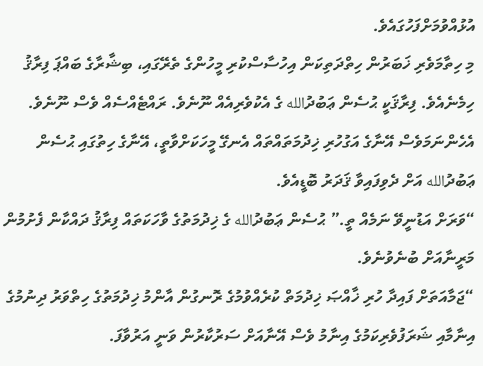އުޅުއްވުމަށްފަހުގައެވެ.
މި ހިތާމަވެރި ޚަބަރުން ހިތްދަތިކަން އިހުސާސްކުރި މީހުންގެ ތެރޭގައި، ބިޝާރާގެ ބައްޕަ ފިރާޤު ހިމެނެއެވެ. ފިރާޤަކީ ޙުސެން ޢަބުދުالله ގެ އެކުވެރިއެއް ނޫނެވެ. ރައްޓެއްސެއް ވެސް ނޫނެވެ. އެހެންނަމަވެސް އޭނާގެ އަގުހުރި ޚިދުމަތައްތައް އެނގޭ މީހަކަށްވާތީ، އޭނާގެ ހިތުގައި ޙުސެން ޢަބުދުالله އަށް ދެވިފައިވާ ޤަދަރު ބޮޑީއެވެ.
“ވަރަށް އަޑުނީވޭ ނަމެއް ތީ.” ޙުސެން ޢަބުދުالله ގެ ޚިދުމަތުގެ ވާހަކަތައް ފިރާޤު ދައްކާން ފެށުމުން މަރީނާއަށް ބުނެވުނެވެ.
“ޖަމާއަތަށް ފައިދާ ހުރި ޚާއްޞަ ޚިދުމަތް ކުރެއްވުމުގެ ރޮނގުން އާންމު ޚިދުމަތުގެ ހިތްވަރު ދިނުމުގެ އިނާމާއި ޝަރަފުވެރިކަމުގެ އިނާމު ވެސް އޭނާއަށް ސަރުކާރުން ވަނީ އަރުވާފަ.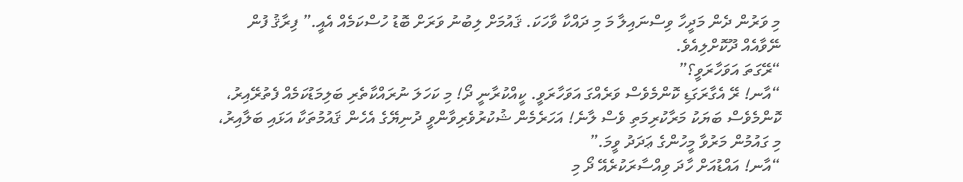މި ވަރުން ދެން މަދީހާ ވިސްނައިލާ މަ މި ދައްކާ ވާހަކަ. ޤައުމަށް ލިބުނު ވަރަށް ބޮޑު ހުސްކަމެއް އެއީ.” ފިރާޤު ފުން ނޭވާއެއް ދޫކޮށްލިއެވެ.
“ރޭގަތަ އަވަހާރަވީ؟”
“އާނ! ރޭ އެގާރަގަޑި ކޮންމެވެސް ވަރެއްގަ އަވަހާރަވީ. ކީއްކުރާނީ ދޯ! މި ކަހަލަ ނުރައްކާތެރި ބަލިމަޑުކަމެއް ފެތުރޭއިރު، ކޮންމެވެސް ބަޔަކު މަރާކުރިމަތި ވެސް ލާނެ! އަހަރެމެން ޝުކުރުވެރިވާންވީ ދުނިޔޭގެ އެހެން ޤައުމުތަކާ އަޅައި ބަލާއިރު، މި ގައުމުން މަރުވާ މީހުންގެ ޢަދަދު ވީމަ.”
“އާނ! އައްޑުއަށް ހާދަ ވިއްސާރަކުރެއޭ ދޯ މި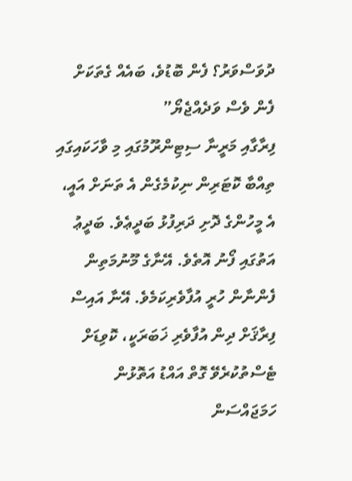ދުވަސްވަރު؟ ފެން ބޮޑުވެ، ބައެއް ގެތަކަށް ފެން ވެސް ވަދެއްޖެޔޯ”
ފިރާގާއި މަރީނާ ސިޓިންރޫމުގައި މި ވާހަކައިގައި ތިއްބާ ކޮޓަރިން ނިކުމެގެން އެ ތަނަށް އައީ، އެ މީހުންގެ ދޮށި ދަރިފުޅު ބަދީޢެވެ. ބަދީޢު އަތުގައި ފޯނު އޮތެވެ. އޭނާގެ މޫނުމަތިން ފެންނާން ހުރީ އުފާވެރިކަމެވެ. އޭނާ އައިސް ފިރާޤަށް ދިން އުފާވެރި ޚަބަރަކީ، ކޮވިޑަށް ޓެސްތުކުރެވޭ ގޮތް އައްޑު އަތޮޅުން ހަމަޖައްސަން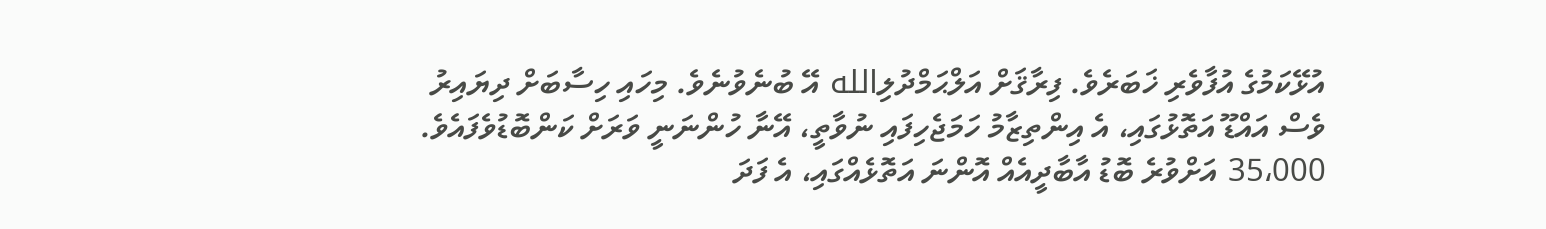އުޅޭކަމުގެ އުފާވެރި ޚަބަރެވެ. ފިރާޤަށް އަލްޙަމްދުލިالله އޭ ބުނެވުނެވެ. މިހައި ހިސާބަށް ދިޔައިރު ވެސް އައްޑޫ އަތޮޅުގައި، އެ އިންތިޒާމު ހަމަޖެހިފައި ނުވާތީ، އޭނާ ހުންނަނީ ވަރަށް ކަންބޮޑުވެފައެވެ. 35،000 އަށްވުރެ ބޮޑު އާބާދީއެއް އޮންނަ އަތޮޅެއްގައި، އެ ފަދަ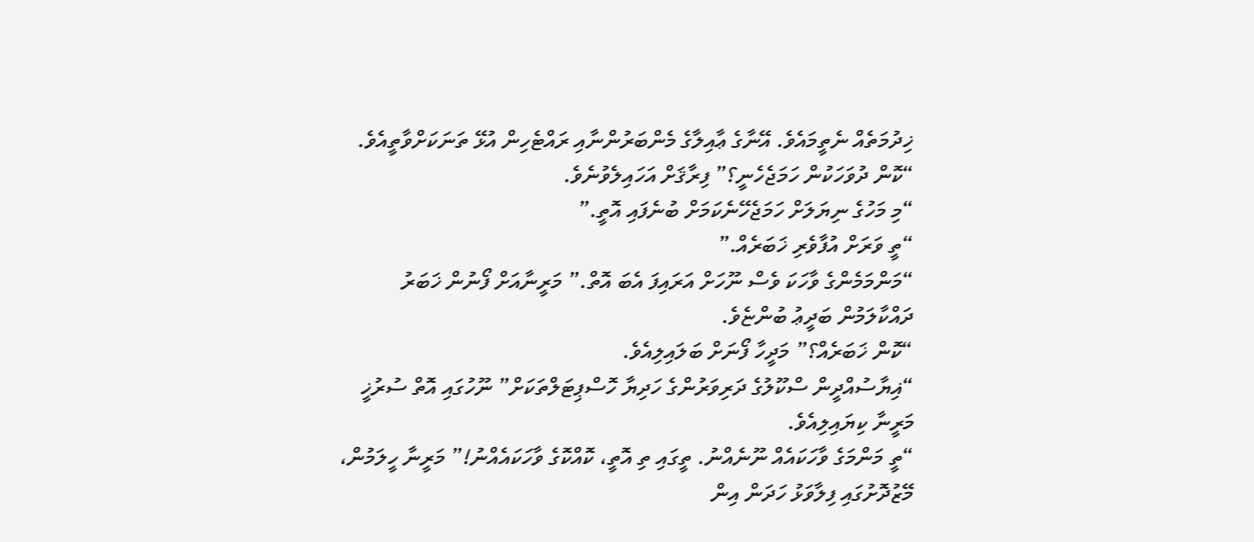ޚިދުމަތެއް ނެތީމައެވެ. އޭނާގެ ޢާއިލާގެ މެންބަރުންނާއި ރައްޓެހިން އުޅޭ ތަނަކަށްވާތީއެވެ.
“ކޮން ދުވަހަކުން ހަމަޖެހެނީ؟” ފިރާޤަށް އަހައިލެވުނެވެ.
“މި މަހުގެ ނިޔަލަށް ހަމަޖެހޭނެކަމަށް ބުނެފައި އޮތީ.”
“ތީ ވަރަށް އުފާވެރި ޚަބަރެއް.”
“މަންމަމެންގެ ވާހަކަ ވެސް ނޫހަށް އަރައިފަ އެބަ އޮތް.” މަރީނާއަށް ފޯނުން ޚަބަރު ދައްކާލަމުން ބަދީޢު ބުންޏެވެ.
“ކޮން ޚަބަރެއް؟” މަދީހާ ފޯނަށް ބަލައިލިއެވެ.
“ޣިޔާސުއްދީން ސްކޫލުގެ ދަރިވަރުންގެ ހަދިޔާ ހޮސްޕިޓަލްތަކަށް” ނޫހުގައި އޮތް ސުރުޚީ މަރީނާ ކިޔައިލިއެވެ.
“ތީ މަންމަގެ ވާހަކައެއް ނޫނެއްނު. ތީގައި ތި އޮތީ، ކޮއްކޮގެ ވާހަކައެއްނު!” މަރީނާ ހީލަމުން، މޭޒުދޮށުގައި ފިލާވަޅު ހަދަން އިން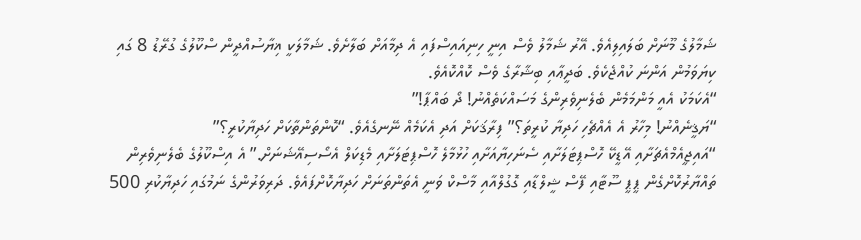ޝަމާލުގެ މޫނަށް ބަލައިލިއެވެ. އޭރު ޝަމާލު ވެސް އިނީ ހިނިއައިސްފައި އެ ދިމާއަށް ބަލާށެވެ. ޝަމާލަކީ ޣިޔާސުއްދީން ސްކޫލުގެ ގުރޭޑު 8 ގައި ކިޔަވަމުން އަންނަ ކުއްޖެކެވެ. ބަދީޢާއި ބިޝާރާގެ ވެސް ކޮއްކޮއެވެ.
“އެކަމަކު އެއީ މަންމަމެން ބެލެނިވެރިންގެ މަސައްކަތެއްނު! ދޯ ބައްޕާ!”
“ޔަޤީނެއްނު! މިހާރު އެ އެއްޗެހި ހަދިޔާ ކުރީތަ؟” ފިރާޤަކަށް އަދި އެކަމެއް ނޭނގެއެވެ. “ކޮންތަންތާކަށް ހަދިޔާކުރީ؟”
“އައިޖީއެމްއެޗަށާއި އޭޑީކޭ ހޮސްޕިޓަލަށާއި ސެނަހިޔާއަށާއި ހުޅުމާލެ ހޮސްޕިޓަލަށާއި މެޑިކަލް އެސޯސިއޭޝަނަށް.” އެ އިސްކޫލުގެ ބެލެނިވެރިން ތައްޔާރުކޮށްގެން ޕީޕީ ސޫޓާއި ފޭސް ޝީލްޑާއި ގޮގުލްއާއި މާސްކް ވަނީ އެތަންތަނަށް ހަދިޔާކޮށްފައެވެ. ދަރިވަރުންގެ ނަމުގައި ހަދިޔާކުރި 500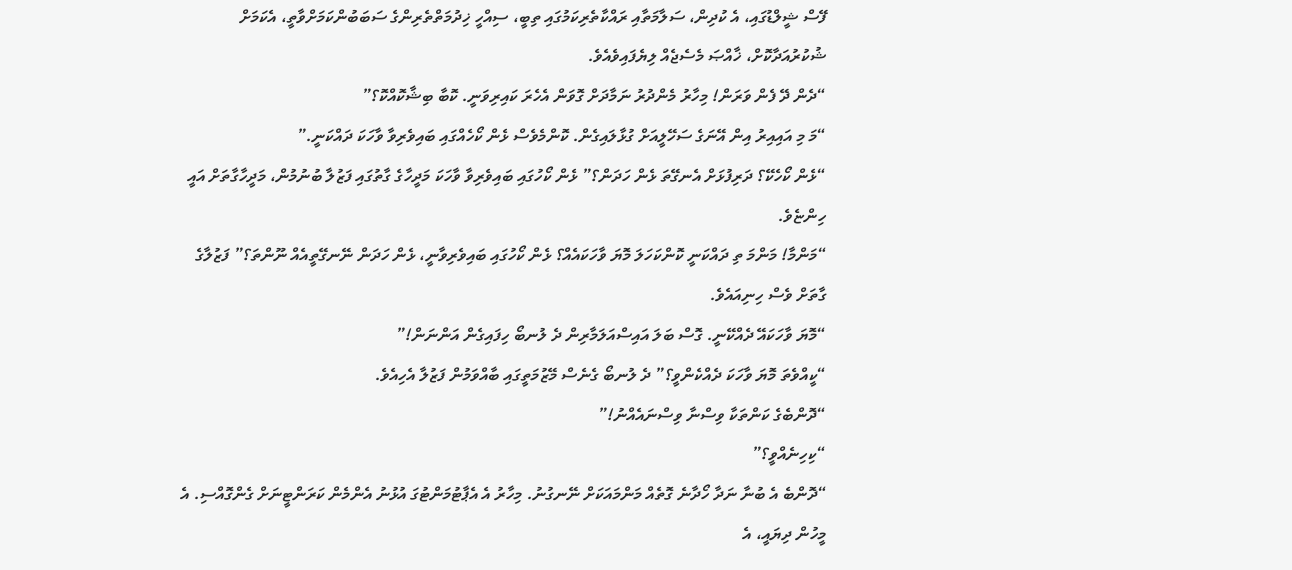ފޭސް ޝީލްޑުގައި، އެ ކުދިން، ސަލާމަތާއި ރައްކާތެރިކަމުގައި ތިބީ، ސިއްހީ ޚިދުމަތްތެރިންގެ ސަބަބުންކަމަށްވާތީ، އެކަމަށް ޝުކުރުއަދާކޮށް، ޚާއްޞަ މެސެޖެއް ލިޔެފައިވެއެވެ.
“ދެން ދޭ ފެން ވަރަން! މިހާރު މެންދުރު ނަމާދަށް ގޮވަން އެހެރަ ކައިރިވަނީ. ކޮބާ ބިޝާކޮއްކޮ؟”
“މަ މި އައިއިރު އިން އޭނަގެ ސަހޭލީއަށް ގުޅާލައިގެން. ކޮންމެވެސް ޅެން ކޯހެއްގައި ބައިވެރިވާ ވާހަކަ ދައްކަނީ.”
“ޅެން ކޯހެކޭ؟ ދަރިފުޅަށް އެނގޭތަ ޅެން ހަދަން؟” ޅެން ކޯހުގައި ބައިވެރިވާ ވާހަކަ މަދީހާގެ ގާތުގައި ފަޒުލާ ބުނުމުން، މަދީހާގާތަށް އައީ ހިންޏެވެ.
“މަންމާ! މަންމަ ތި ދައްކަނީ ކޮންކަހަލަ މޮޔަ ވާހަކައެއް؟ ޅެން ކޯހުގައި ބައިވެރިވާނީ، ޅެން ހަދަން ނޭނގޭތީއެއް ނޫންތަ؟” ފަޒުލާގެ ގާތަށް ވެސް ހިނިއައެވެ.
“މޮޔަ ވާހަކައޭ ދެއްކޭނީ. ގޮސް ބަލަ އައިސްއަލަމާރިން ދެ ލުނބޯ ހިފައިގެން އަންނަން!”
“ކީއްވެތަ މޮޔަ ވާހަކަ ދެއްކެންވީ؟” ދެ ލުނބޯ ގެނެސް މޭޒުމަތީގައި ބާއްވަމުން ފަޒުލާ އެހިއެވެ.
“ދޮންބެގެ ކަންތަކާ ވިސްނާ ވިސްނައެއްނު!”
“ކިހިނެއްވީ؟”
“ދޮންބެ އެ ބުނާ ނަދާ ހޯދާނެ ގޮތެއް މަންމައަކަށް ނޭނގުނު. މިހާރު އެ އެޕާޓުމަންޓުގަ އުޅުނު އެންމެން ކަރަންޓީނަށް ގެންގޮއްސި. އެ މީހުން ދިޔައީ، އެ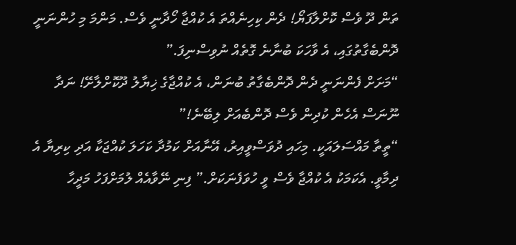ތަން ދޫ ވެސް ކޮށްލާފަޔޯ! ދެން ކިހިނެއްތަ އެ ކުއްޖާ ހޯދާނީ ވެސް. މަންމަ މި ހުންނަނީ ދޮންބެގާތުގައި، އެ ވާހަކަ ބުނާނެ ގޮތެއް ނުވިސްނިފަ.”
“މަށަށް ފެންނަނީ ދެން ދޮންބެގާތު ބުނަން، އެ ކުއްޖާގެ ޚިޔާލު ދޫކޮށްލާށޭ! ނަދާ ނޫނަސް އެހެން ކުދިން ވެސް ދޮންބެއަށް ލިބޭނެ!”
“ތީތާ މައްސަލައަކީ. މިހައި ދުވަސްވީއިރު، އޭނާއަށް ކަމުދާ ކަހަލަ ކުއްޖަކާ އަދި ކިރިޔާ އެ ދިމާވީ. އެކަމަކު އެ ކުއްޖާ ވެސް ވީ ހުވަފެނަކަށް.” ފިނި ނޭވާއެއް ލުމަށްފަހު މަދީހާ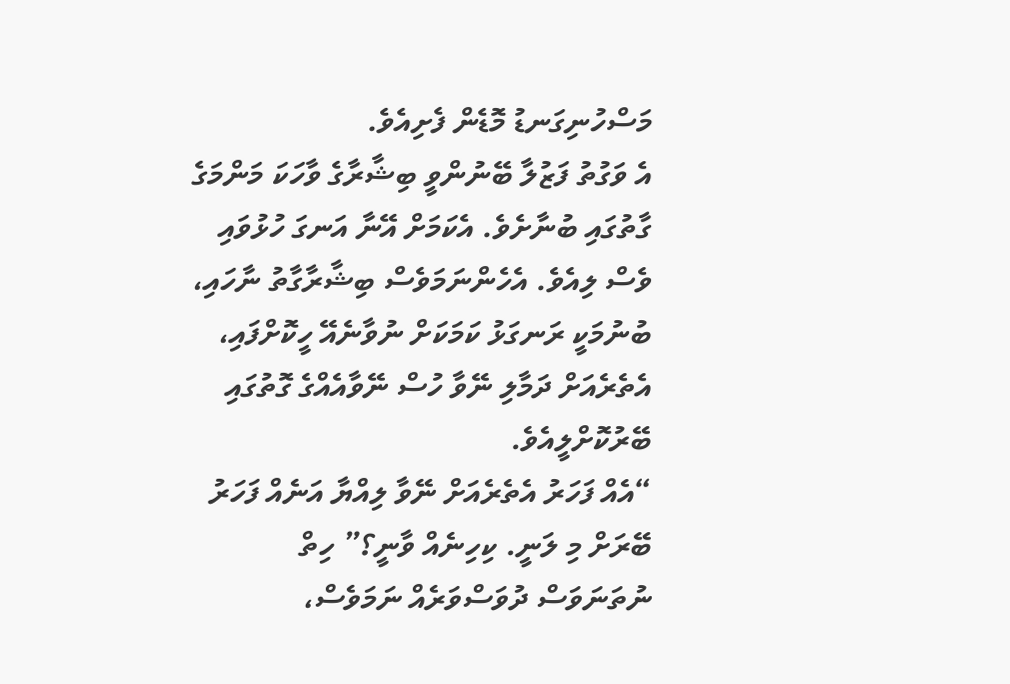މަސްހުނިގަނޑު މޮޑެން ފެށިއެވެ.
އެ ވަގުތު ފަޒުލާ ބޭނުންވީ ބިޝާރާގެ ވާހަކަ މަންމަގެ ގާތުގައި ބުނާށެވެ. އެކަމަށް އޭނާ އަނގަ ހުޅުވައި ވެސް ލިއެވެ. އެހެންނަމަވެސް ބިޝާރާގާތު ނާހައި، ބުނުމަކީ ރަނގަޅު ކަމަކަށް ނުވާނެއޭ ހީކޮށްފައި، އެތެރެއަށް ދަމާލި ނޭވާ ހުސް ނޭވާއެއްގެ ގޮތުގައި ބޭރުކޮށްލީއެވެ.
“އެއް ފަހަރު އެތެރެއަށް ނޭވާ ލިއްޔާ އަނެއް ފަހަރު ބޭރަށް މި ލަނީ. ކިހިނެއް ވާނީ؟” ހިތް ނުތަނަވަސް ދުވަސްވަރެއް ނަމަވެސް،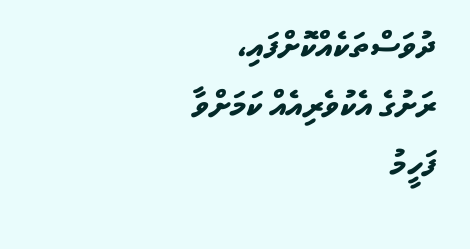ދުވަސްތަކެއްކޮށްފައި، ރަށުގެ އެކުވެރިއެއް ކަމަށްވާ ފަހީމު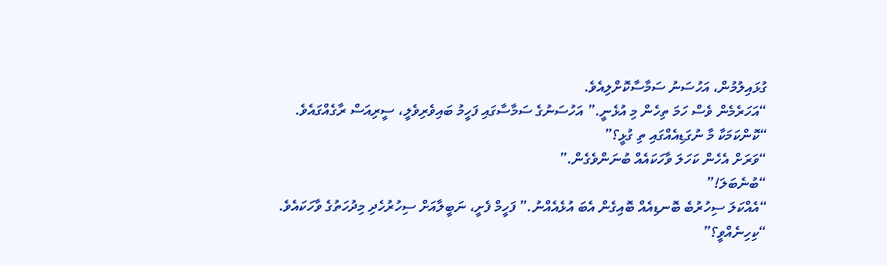ގުޅައިލުމުން، އަހުސަނު ސަމާސާކޮށްލިއެވެ.
“އަހަރެމެން ވެސް ހަމަ ތިހެން މި އުޅެނީ.” އަހުސަނުގެ ސަމާސާގައި ފަހީމު ބައިވެރިވެލީ، ސީރިއަސް ރާގެއްގައެވެ.
“ކޮންކަމަކާ މާ ނުގަޑިއެއްގައި ތި ގުޅީ؟”
“ވަރަށް އެހެން ކަހަލަ ވާހަކައެއް ބުނަންވެގެން.”
“ބުނެބަލަ!”
“އެއްކަލަ ސިހުރުބެ ބޮނޑިއެއް ބޮއިގެން އެބަ އުޅެއެއްނު.” ފަހީމް ފެށީ، ނަބީލާއަށް ސިހުރުހެދި މިދުހަތުގެ ވާހަކައެވެ.
“ކިހިނެއްވީ؟”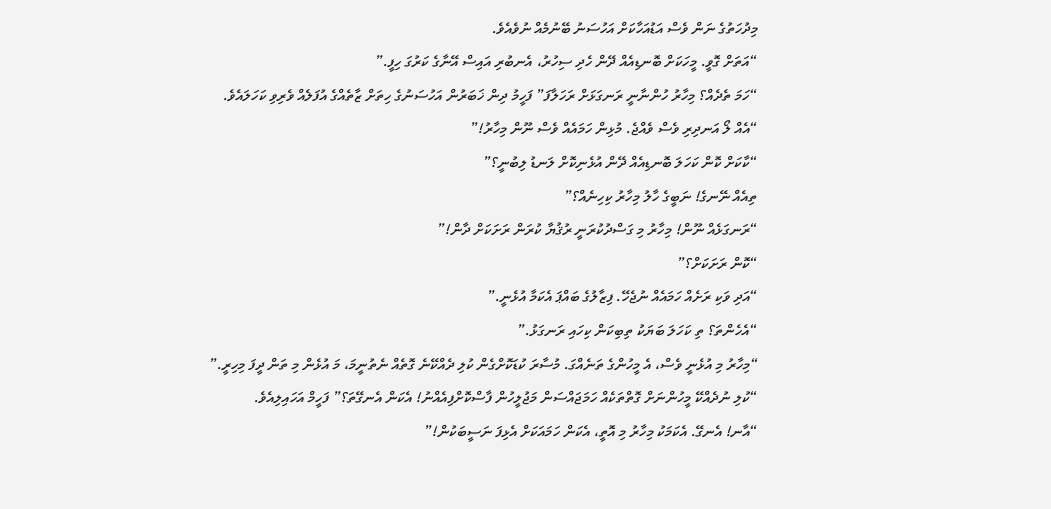މިދުހަތުގެ ނަން ވެސް އަޑުއަހާކަށް އަހުސަނު ބޭނުމެއް ނުވެއެވެ.
“އަތަށް ގޮވީ. މީހަކަށް ބޮނޑިއެއް ދޭން ހެދި ސިހުރު، އެނބުރި އައިސް އޭނާގެ ކަރުގަ ހިފީ.”
“ހަމަ ތެދެއް؟ މިހާރު ހުންނާނީ ރަނގަޅަށް ރަހަލާފަ” ފަހީމު ދިން ޚަބަރުން އަހުސަނުގެ ހިތަށް ޒާތެއްގެ އުފަލެއް ވެރިވި ކަހަލައެވެ.
“އެއް ލޯ އަނދިރި ވެސް ވެއްޖެ. މުޅިން ހަމައެއް ވެސް ނޫން މިހާރު!”
“ކާކަށް ކޮން ކަހަލަ ބޮނޑިއެއް ދޭން އުޅެނިކޮށް ލަނޑު ލިބުނީ؟”
ތިއެއް ނޭނގެ! ނަބީގެ ހާލު މިހާރު ކިހިނެއް؟”
“ރަނގަޅެއް ނޫން! މިހާރު މި ގަސްދުކުރަނީ ރުޤުޔާ ކުރަން ރަށަކަށް ދާން!”
“ކޮން ރަށަކަށް؟”
“އަދި ވަކި ރަށެއް ހަމައެއް ނުޖެހޭ. ފިޒާލުގެ ބައްޕަ އެކަމާ އުޅެނީ.”
“އެހެންތަ؟ ތި ކަހަލަ ބަޔަކު ތިބިކަން ކިހައި ރަނގަޅު.”
“މިހާރު މި އުޅެނީ ވެސް، އެ މީހުންގެ ތަނެއްގަ. މުސާރަ ކުޑަކޮށްގެން ކުލި ދެއްކޭނެ ގޮތެއް ނެތުނީމަ، މަ އުޅެން މި ތަން ދީފަ މިހިރީ.”
“ކުލި ނުދެއްކޭ މީހުންނަށް ގޮތްތަކެއް ހަމަޖައްސަން މަޖުލީހުން ފާސްކޮށްފިއެއްނު! އެކަން އެނގޭތަ؟” ފަހީމް އަހައިލިއެވެ.
“އާނ! އެނގޭ. އެކަމަކު މިހާރު މި އޮތީ، އެކަން ހަމައަކަށް އެޅިފަ ނަސީބަކުން!”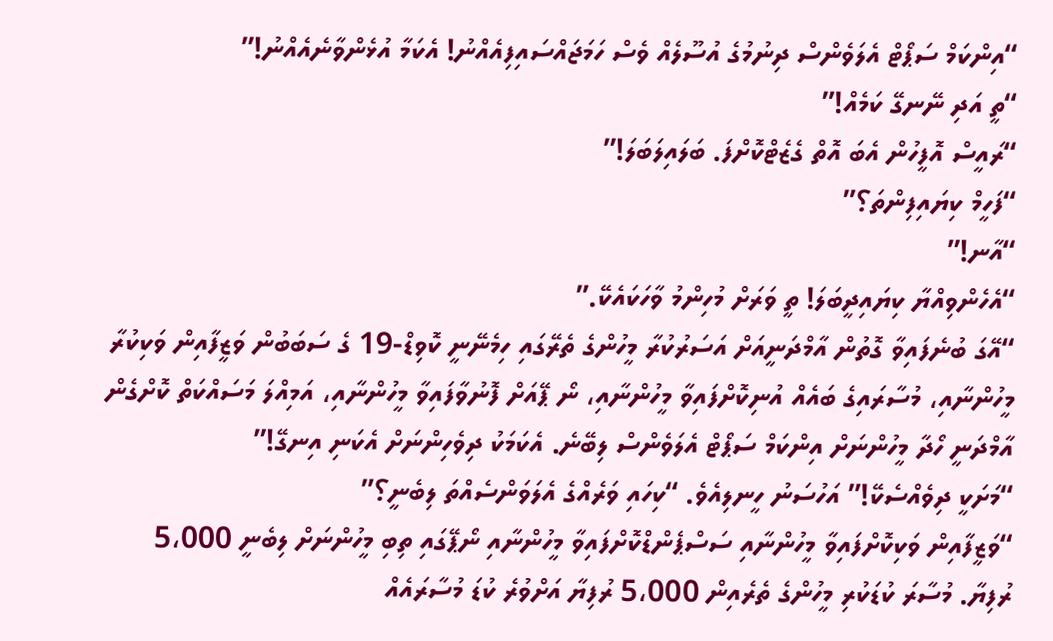“އިންކަމް ސަޕޯޓް އެލަވެންސް ދިނުމުގެ އުސޫލެއް ވެސް ހަމަޖައްސައިފިއެއްނު! އެކަމާ އުޅެންވާނެއެއްނު!”
“ތީ އަދި ނޭނގޭ ކަމެއް!”
“ރައީސް އޮފީހުން އެބަ އޮތް ގެޒެޓްކޮށްފަ. ބަލައިލަބަލަ!”
“ފަހީމް ކިޔައިފިންތަ؟”
“އާނ!”
“އެހެންވިއްޔާ ކިޔައިދީބަލަ! ތީ ވަރަށް މުހިންމު ވާހަކައެކޭ.”
“އޭގަ ބުނެފައިވާ ގޮތުން އާމްދަނީއަށް އަސަރުކުރާ މީހުންގެ ތެރޭގައި ހިމެނޭނީ ކޮވިޑް-19 ގެ ސަބަބުން ވަޒީފާއިން ވަކިކުރާ މީހުންނާއި، މުސާރައިގެ ބައެއް އުނިކޮށްފައިވާ މީހުންނާއި، ނޯ ޕޭއަށް ފޮނުވާފައިވާ މީހުންނާއި، އަމިއްލަ މަސައްކަތް ކޮށްގެން އާމްދަނީ ހޯދާ މީހުންނަށް އިންކަމް ސަޕޯޓް އެލަވެންސް ލިބޭނެ. އެކަމަކު ދިވެހިންނަށް އެކަނި އިނގޭ!”
“މަށަކީ ދިވެއްސެކޭ!” އަހުސަނު ހީނލިއެވެ. “ކިހައި ވަރެއްގެ އެލަވަންސެއްތަ ލިބެނީ؟”
“ވަޒީފާއިން ވަކިކޮށްފައިވާ މީހުންނާއި ސަސްޕެންޑްކޮށްފައިވާ މީހުންނާއި ނޯޕޭގައި ތިބި މީހުންނަށް ލިބެނީ 5،000 ރުފިޔާ. މުސާރަ ކުޑަކުރި މީހުންގެ ތެރެއިން 5،000 ރުފިޔާ އަށްވުރެ ކުޑަ މުސާރައެއް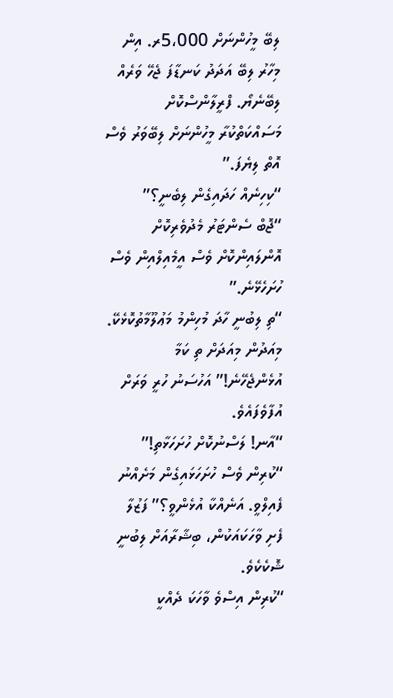ލިބޭ މީހުންނަށް 5،000ރ. އިން މިހާރު ލިބޭ އަދަދު ކަނޑާފަ ޖެހޭ ވަރެއް ލިބޭނެޔޯ. ފްރީލާންސްކޮށް މަސައްކަތްކުރާ މީހުންނަށް ލިބޭވަރު ވެސް އޮތް ލިޔެފަ.”
“ކިހިނެއް ހަދައިގެން ލިބެނީ؟”
“ޖޮބް ސެންޓަރު މެދުވެރިކޮށް އޮންލައިންކޮށް ވެސް އީމެއިލްއިން ވެސް ހުށަހެޅޭނެ.”
“ތި ލިބުނީ ހާދަ މުހިންމު މަޢުލޫމާތުކޮޅެކޭ. މިއަދުން މިއަދަށް ތި ކަމާ އުޅެންޖެހޭނެ!” އަހުސަނު ހުރީ ވަރަށް އުފާވެފައެވެ.
“އާނ! ލަސްނުކޮށް ހުށަހަޅާތި!”
“ކުރިން ވެސް ހުށަހަޅައިގެން މަށެއްނު ފެއިލްވީ. އަނެއްކާ އުޅެންވީ؟” ފަޒުލާ ފެށި ވާހަކައަކުން، ބިޝާރާއަށް ލިބުނީ ޝޮކެކެވެ.
“ކުރިން އިސްވެ ވާހަކަ ދެއްކީ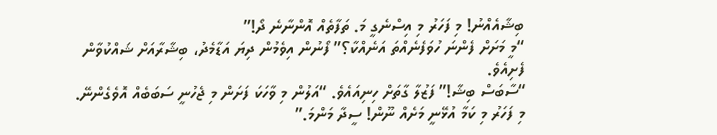ބިޝާއެއްނު! މި ފަހަރު މި އިސްނެގީ މަ. ތަފާތެއް އޮންނާނެ ދޯ!”
“މީ މަށަށް ފެންނަ ހުވަފެނެއްތަ އަނެއްކާ؟” ފޯނުން އިވެމުން ދިޔަ އަޑާމެދު، ބިޝާރާއަށް ޝައްކުވާން ފެށިއެވެ.
“ސާބަސް ބިޝާ!” ފަޒުލާ ގާތަށް ހިނިއައެވެ. “އަލުން މި ވާހަކަ ފަށަން މި ޖެހުނީ ސަބަބެއް އޮވެގެންނޭ. މި ފަހަރު މި ކަމާ އުޅޭނީ މަށެއް ނޫން! ސީދާ މަންމަ.”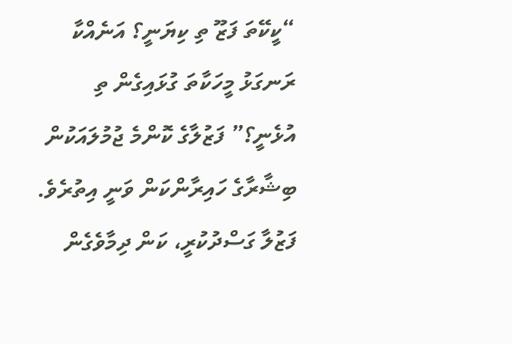“ކީކޭތަ ފަޒޫ ތި ކިޔަނީ؟ އަނެއްކާ ރަނގަޅު މީހަކާތަ ގުޅައިގެން ތި އުޅެނީ؟” ފަޒުލާގެ ކޮންމެ ޖުމުލައަކުން ބިޝާރާގެ ހައިރާންކަން ވަނީ އިތުރެވެ.
ފަޒުލާ ގަސްދުކުރީ، ކަން ދިމާވެގެން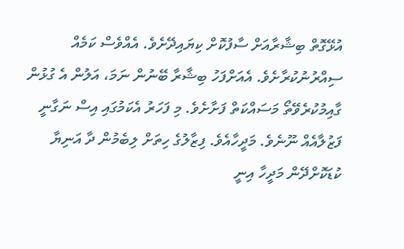އުޅޭގޮތް ބިޝާރާއަށް ސާފުކޮށް ކިޔައިދޭށެވެ. އެއްވެސް ކަމެއް ސިއްރުނުކުރާށެވެ. އެއަށްފަހު ބިޝާރާ ބޭނުން ނަމަ، އަލުން އެ ގުޅުން ގާއިމުކުރެވޭތޯ މަސައްކަތް ފަށާށެވެ. މި ފަހަރު އެކަމުގައި އިސް ނަގާނީ ފަޒުލާއެއް ނޫނެވެ. މަދީހާއެވެ. ފިޒާލުގެ ހިތަށް ލިބެމުން ދާ އަނިޔާ ކުޑަކޮށްދޭން މަދީހާ އިނީ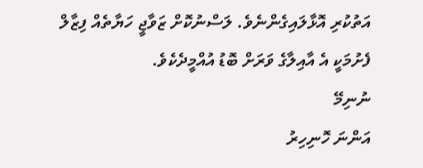އަތުކުރި އޮޅާލައިގެންނެވެ. ލަސްނުކޮށް ޒަވާޖީ ހަޔާތެއް ފިޒާލް ފެށުމަކީ އެ އާއިލާގެ ވަރަށް ބޮޑު އުއްމީދެކެވެ.
ނުނިމޭ
އަންނަ ހޮނިހިރު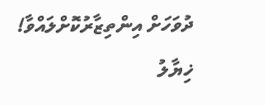ދުވަހަށް އިންތިޒާރުކޮށްލައްވާ!
ޚިޔާލު